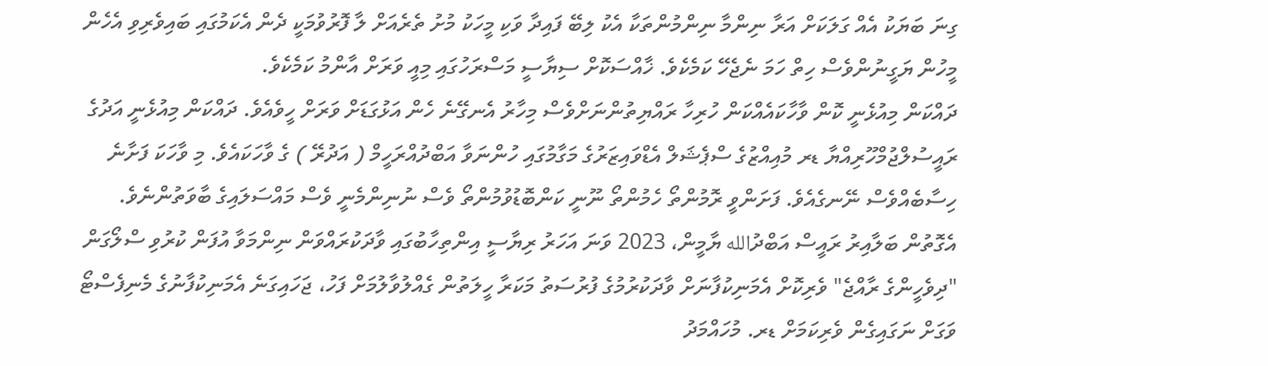ގިނަ ބަޔަކު އެއް ގަލަކަށް އަރާ ނިންމާ ނިންމުންތަކާ އެކު ލިބޭ ފައިދާ ވަކި މީހަކު މުށު ތެރެއަށް ލާ ފޮރުވުމަކީ ދެން އެކަމުގައި ބައިވެރިވި އެހެން މީހުން ޔަގީނުންވެސް ހިތް ހަމަ ނެޖެހޭ ކަމެކެވެ. ޚާއްސަކޮށް ސިޔާސީ މަސްރަހުގައި މިއީ ވަރަށް އާންމު ކަމެކެވެ.
ދައްކަން މިއުޅެނީ ކޮން ވާހާކައެއްކަން ހުރިހާ ރައްޔިތުންނަށްވެސް މިހާރު އެނގޭނެ ހެން އަޅުގަޑަށް ވަރަށް ހީވެއެވެ. ދައްކަން މިއުޅެނީ އަދުގެ ރައީސުލްޖުމްހޫރިއްޔާ ޑރ މުއިއްޒުގެ ސްޕެޝަލް އެޑްވައިޒަރުގެ މަގާމުގައި ހުންނަވާ އަބްދުއްރަހީމް ( އަދުރޭ ) ގެ ވާހަކައެވެ. މި ވާހަކަ ފަށާނެ ހިސާބެއްވެސް ނޭނގެއެވެ. ފަށަންވީ ރޮމުންތޯ ހެމުންތޯ ނޫނީ ކަންބޮޑުވުމުންތޯ ވެސް ނުނިންމެނީ ވެސް މައްސަލައިގެ ބާވަތުންނެވެ.
އެގޮތުން ބަލާއިރު ރައީސް އަބްދުالله ޔާމީން، 2023 ވަނަ އަހަރު ރިޔާސީ އިންތިހާބުގައި ވާދަކުރައްވަން ނިންމަވާ އުފަން ކުރުވި ސްލޯގަން "ދިވެހީންގެ ރާއްޖެ" ވެރިކޮށް އެމަނިކުފާނަށް ވާދަކުރުމުގެ ފުރުސަތު މަކަރާ ހީލަތުން ގެއްލުވާލުމަށް ފަހު، ޖަހައިގަނެ އެމަނިކުފާނުގެ މެނިފެސްޓޯ ވަގަށް ނަގައިގެން ވެރިކަމަށް ޑރ. މުހައްމަދު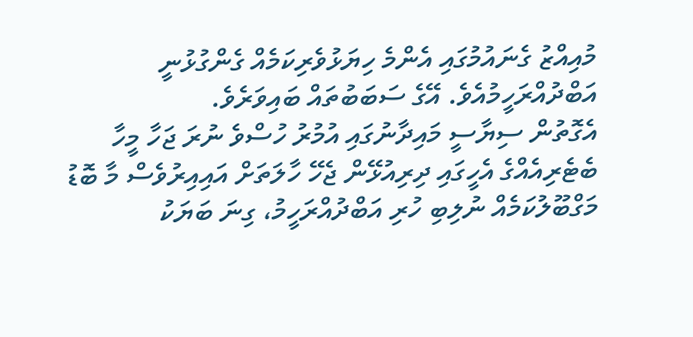މުއިއްޒު ގެނައުމުގައި އެންމެ ހިޔަޅުވެރިކަމެއް ގެންގުޅުނީ އަބްދުއްރަހީމުއެވެ. އޭގެ ސަބަބުތައް ބައިވަރެވެ.
އެގޮތުން ސިޔާސީ މައިދާނުގައި އުމުރު ހުސްވެ ނުރަ ޖަހާ މީހާ ބެޓެރިއެއްގެ އެހީގައި ދިރިއުޅޭން ޖެހޭ ހާލަތަށް އައިއިރުވެސް މާ ބޮޑު މަގްބޫލުކަމެއް ނުލިބި ހުރި އަބްދުއްރަހީމު، ގިނަ ބަޔަކު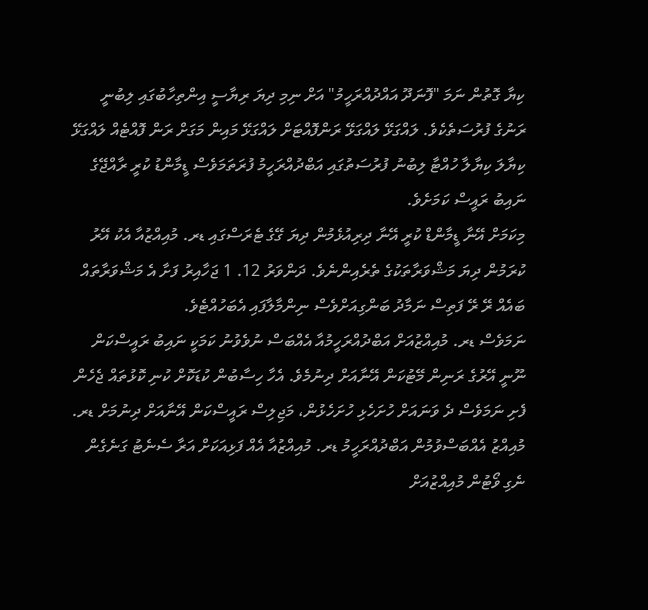ކިޔާ ގޮތުން ނަމަ "ފޮނަދޫ އައްދުއްރަހީމު" އަށް ނިމި ދިޔަ ރިޔާސީ އިންތިހާބުގައި ލިބުނީ ރަނުގެ ފުރުސަތެކެވެ. ލައްގަޅޭ ލައްގަޅޭ ރަންފޮއްޓަށް ލައްގަޅޭ މައިން މަގަށް ރަން ފޮއްޓެއް ލައްގަޅޭ ކިޔާލަ ކިޔާލާ ހުއްޓާ ލިބުނު ފުރުސަތުގައި އަބްދުއްރަހީމު ފުރަތަމަވެސް ޑީމާންޑު ކުރީ ރާއްޖޭގެ ނައިބު ރައީސް ކަމަށެވެ.
މިކަމަށް އޭނާ ޑީމާންޑް ކުރީ އޭނާ ދިރިއުޅެމުން ދިޔަ ގޭގެ ޓެރަސްގައި ޑރ. މުއިއްޒުއާ އެކު އޭރު ކުރަމުން ދިޔަ މަޝްވަރާތަކުގެ ތެރެއިންނެވެ. ދަންވަރު 12. 1 ޖަހާއިރު ފަށާ އެ މަޝްވަރާތައް ބައެއް ރޭ ރޭ ފަތިސް ނަމާދު ބަންގިއަށްވެސް ނިންމާލާފައި އެބަހުއްޓެވެ.
ނަމަވެސް ޑރ. މުއިއްޒުއަށް އަބްދުއްރަހީމުއާ އެއްބަސް ނުވެވުނު ކަމަކީ ނައިބު ރައީސްކަން ނޫނީ އޭރުގެ ރަނިން މޭޓުކަން އޭނާއަށް ދިނުމެވެ. އެހާ ހިސާބުން ކުޑަކޮށް ކުނި ކޮޅުތައް ޖެހެން ފެށި ނަމަވެސް ދެ ވަނައަށް ހުށަހެޅި ހުށަހެޅުން، މަޖިލިސް ރައީސްކަން އޭނާއަށް ދިނުމަށް ޑރ. މުއިއްޒު އެއްބަސްވުމުން އަބްދުއްރަހީމު ޑރ. މުއިއްޒުއާ އެއް ފަޅިއަކަށް އަރާ ސެނެޓު ގަނެގެން ނެގި ވޯޓުން މުއިއްޒުއަށް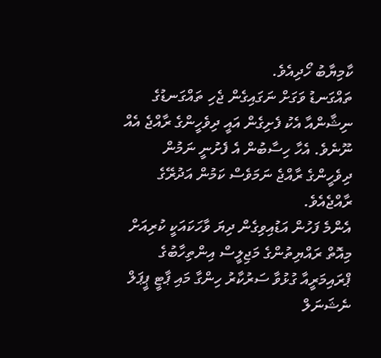ކާމިޔާބު ހޯދިއެވެ.
ތައްގަނޑު ވަގަށް ނަގައިގެން ޖެހި ތައްގަނޑުގެ ނިޝާންއާ އެކު ފެށިގެން އައީ ދިވެހީންގެ ރާއްޖެ އެއް ނޫނެވެ. އެހާ ހިސާބުން އެ ފެށުނީ ނަމުން ދިވެހީންގެ ރާއްޖެ ނަމަވެސް ކަމުން އަދުރޭގެ ރާއްޖެއެވެ.
އެންމެ ފަހުން އަޑުއިވިގެން ދިޔަ ވާހަކައަކީ ކުރިއަށް މިއޮތް ރައްޔިތުންގެ މަޖިލީސް އިންތިހާބުގެ ޕްރައިމަރީއާ ގުޅުވާ ސަރުކާރު ހިންގާ މައި ޕާޓީ ޕީޕަލް ނެޝަނަލް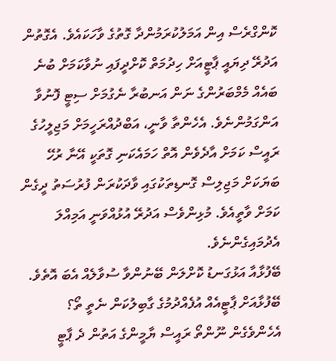ކޮންގްރެސް އިން އަމަލުކުރަމުންދާ ގޮތުގެ ވާހަކައެވެ. އެގޮތުން އަދުރޭ ދިޔައީ ޕާޓީއަށް ހިދުމަތް ކޮށްދީފައި ނުވާކަމަށް ބުނެ ބައެއް މެމްބަރުންގެ ނަން އަނބުރާ ނެގުމަށް ސިޓީ ފޮނުވާ އަންގަމުންނެވެ. އެހެންތާ ވާނީ، އަބްދުއްރަހީމަށް މަޖިލީހުގެ ރައީސް ކަމަށް އާދެވެން އޮތް ހަމައެކަނި ގޮތަކީ އޭނާ ރުހޭ ބަޔަކަށް މަޖިލިސް ގޮނޑިތަކުގައި ވާދަކުރަން ފުރުސަތު ދީގެން ކަމަށް ވާތީއެވެ. މުޅިންވެސް އަދުރޭ އުޅުއްވަނީ އަމިއްލަ އެދުމައިގެންނެވެ.
ބޭފުޅާއާ އަޅުގަނޑު ކޮށްލަން ބޭނުންވާ ސުވާލެއް އެބަ އޮތެވެ. ބޭފުޅާއަށް ޕާޓީއެއް އުފެއްދުމުގެ ގާބިލުކަން ނެތީ ތޯ؟ އެހެންވެގެން ނޫންތޯ ރައީސް ޔާމީންގެ އަތުން ދެ ޕާޓީ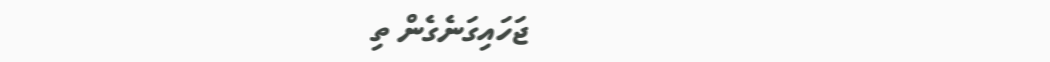ޖަހައިގަނެގެން ތި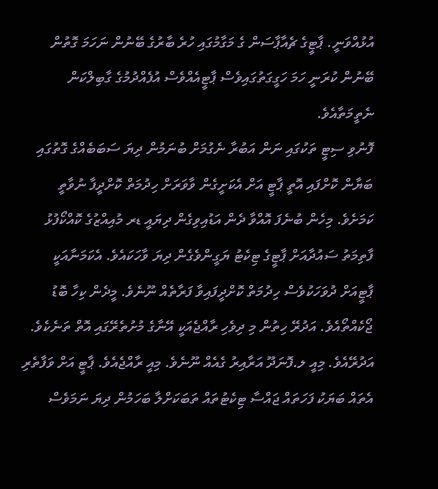އުޅުއްވަނީ. ޕާޓީގެ ޗެއާޕާސަން ގެ މަގާމުގައި ހުރެ ބާރުގެ ބޭނުން ނަހަމަ ގޮތުން ބޭނުން ކުރަނީ ހަމަ ހަގީގަތުގައިވެސް ޕާޓީއެއްވެސް އުފެއްދުމުގެ ގާބިލްކަން ނެތީމަތާއެވެ.
ފޮނުވި ސިޓީ ތަކުގައި ނަން އަބުރާ ނެގުމަށް ބުނަމުން ދިޔަ ސަބަބެއްގެ ގޮތުގައި ބަޔާން ކޮށްފައި އޮތީ ޕާޓީ އަށް އެކަށީގެން ވާވަރަށް ހިދުމަތް ކޮށްދީފާ ނުވާތީ ކަމަށެވެ. މިހެން ބުނެފަ އޮއްވާ ދެން އަޑުއިވިގެން ދިޔައީ ޑރ މުއިއްޒުގެ ކޮއްކޯފުޅު ފާތިމަތު ސައުދާއަށް ޕާޓީގެ ޓިކެޓު ޔަގީންވެގެން ދިޔަ ވާހަކައެވެ. އެކަމަނާއަކީ ޕާޓީއަށް ދުވަހަކުވެސް ހިދުމަތް ކޮށްދީފައިވާ ފަރާތެއް ނޫނެވެ. މީދެން ކިހާ ބޮޑު ޖޯކެއްތޯއެވެ. އަދުރޭ ހިތުން މި ދިވެހި ރާއްޖެއަކީ އޭނާގެ މުށުތެރޭގައި އޮތް ތަނެކެވެ. އަދުރޭއެވެ. މިއީ ލ.ފޮނަދޫ އަރާއިރު ގެއެއް ނޫނެވެ. މިއީ ރާއްޖެއެވެ. ޕާޓީ އަށް ވަފާތެރި އެތައް ބަޔަކު ފަހަތައް ޖައްސާ ޓިކެޓުތައް ތަބަކަށްލާ ބަހަމުން ދިޔަ ނަމަވެސް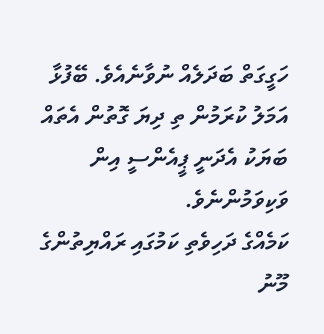ހަގީގަތް ބަދަލެއް ނުވާނެއެވެ. ބޭފުޅާ އަމަލު ކުރަމުން ތި ދިޔަ ގޮތުން އެތައް ބަޔަކު އެދަނީ ޕީއެންސީ އިން ވަކިވަމުންނެވެ.
ކަމެއްގެ ދަހިވެތި ކަމުގައި ރައްޔިތުންގެ މޫނު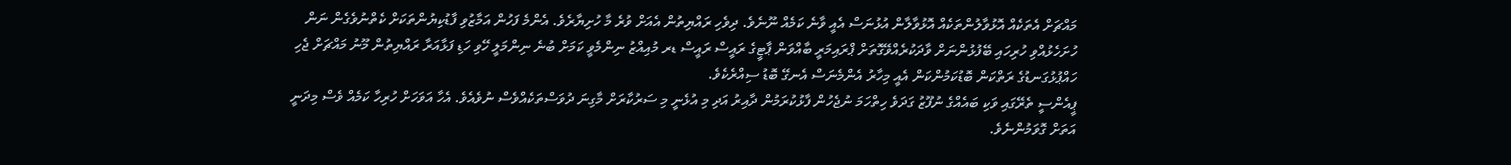މައްޗަށް އެތަކެއް އޮޅުވާލުންތަކެއް އޮޅުވާލާން އުޅުނަސް އެއީ ވާނެ ކަމެއް ނޫނެވެ. ދިވެހި ރައްޔިތުން އެއަށް ވުރެ މާ ހުށިޔާރެވެ. އެންމެ ފަހުން އަމާޒުވި ފާޑުކިޔުންތަކަށް ކެތްނުވެގެން ނަން ހުށަހެޅުއްވި ހުރިހައި ބޭފުޅުންނަށް ވާދަކުރެއްވޭގޮތަށް ޕްރައިމަރީ ބާއްވަން ޕާޓީގެ ރައީސް ރައީސް ޑރ މުއިއްޒު ނިންމެވީ ކަމަށް ބުނެ ނިންމަލީ ހޭވި ހަޑި ފަޅާއަރާ ރައްޔިތުން މޫނު މައްޗަށް ޖެހި ހައްޕުޅުގަނޑުގެ ރަތްކަން ބޮޑުކަމުންކަން އެއީ މިހާރު އެންމެނަސް އެނގޭ ބޮޑު ސިއްރެކެވެ.
ޕީއެންސީ ތެރޭގައި ވަކި ބައެއްގެ ނުފޫޒު ގަދަވެ ހިތްހަމަ ނުޖެހުން ފާޅުކުރަމުން ދާއިރު އަދި މި އުޅެނީ މި ސަރުކާރަށް މާގިނަ ދުވަސްތަކެއްވެސް ނުވެއެވެ. އެހާ އަވަހަށް ހުރިހާ ކަމެއް ވެސް މިދަނީ އަތަށް ގޮވަމުންނެވެ.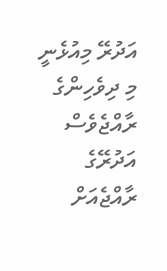އަދުރޭ މިއުޅެނީ މި ދިވެހިންގެ ރާއްޖެވެސް އަދުރޭގެ ރާއްޖެއަށް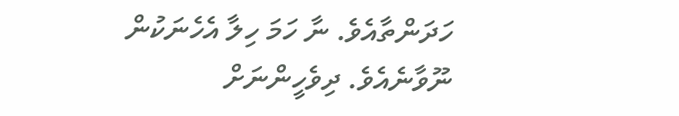ހަދަންތާއެވެ. ނާ ހަމަ ހިލާ އެހެނަކުން ނޫވާނެއެވެ. ދިވެހީންނަށް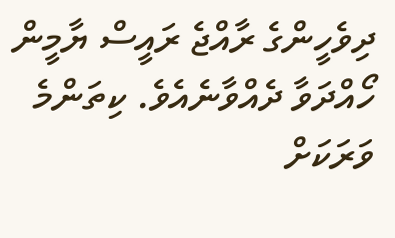ދިވެހީންގެ ރާއްޖެ ރައީސް ޔާމީން ހޯއްދަވާ ދެއްވާނެއެވެ. ކިތަންމެ ވަރަކަށް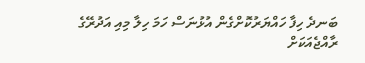ބަނދެ ހިފާ ހައްޔަރުކޮށްގެން އުޅުނަސް ހަމަ ހިލާ މިއި އަދުރޭގެ ރާއްޖެއަކަށް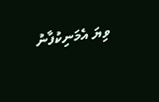ވިޔަ އެމަނިކުފާނު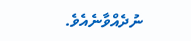ނުދެއްވާނެއެވެ.